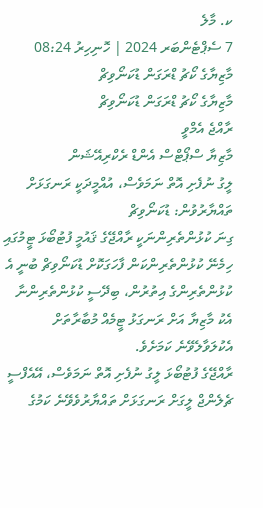ކ. މާލެ
7 ސެޕްޓެންބަރ 2024 | ހޮނިހިރު 08:24
މާޒިޔާގެ ކޯޗު ޑްރަގަން ޑުކަނޯވިޗް
މާޒިޔާގެ ކޯޗު ޑްރަގަން ޑުކަނޯވިޗް
ރާއްޖެ އެމްވީ
މާޒިޔާ ސްޕޯޓްސް އެންޑް ރެކްރިއޭޝަން
ލީގު ނުފެށި އޮތް ނަމަވެސް، އުއްމީދަކީ ރަނގަޅަށް ތައްޔާރުވުން: ޑުކަނޯވިޗް
ގިނަ ކުޅުންތެރިންނަކީ ރާއްޖޭގެ ޤައުމީ ފުޓުބޯޅަ ޓީމުގައި ހިމެނޭ ކުޅުންތެރިންކަން ފާހަގަކޮށް ޑުކަނޯވިޗް ބުނީ އެ ކުޅުންތެރިންގެ އިތުރުން، ބިދޭސީ ކުޅުންތެރިންނާ އެކު މާޒިޔާ އަށް ރަނގަޅު ޓީމެއް މުބާރާތަށް އެކުލަވާލެވޭނެ ކަމަށެވެ.
ރާއްޖޭގެ ފުޓުބޯޅަ ލީގު ނުފެށި އޮތް ނަމަވެސް، އޭއެފްސީ ޗެލެންޖް ލީގަށް ރަނގަޅަށް ތައްޔާރުވެވޭނެ ކަމުގެ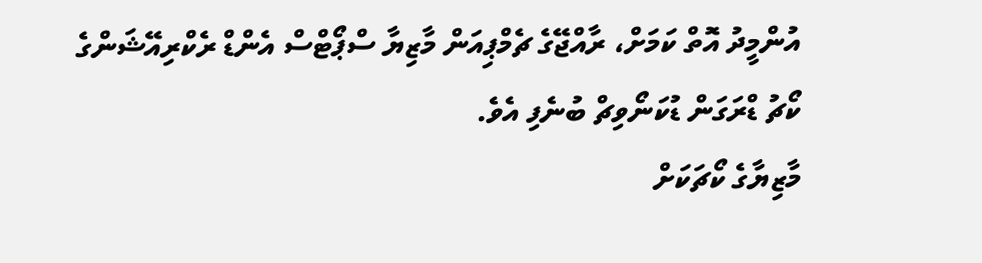އުންމީދު އޮތް ކަމަށް، ރާއްޖޭގެ ޗެމްޕިއަން މާޒިޔާ ސްޕޯޓްސް އެންޑް ރެކްރިއޭޝަންގެ ކޯޗު ޑްރަގަން ޑުކަނޯވިޗް ބުނެފި އެވެ.
މާޒިޔާގެ ކޯޗަކަށް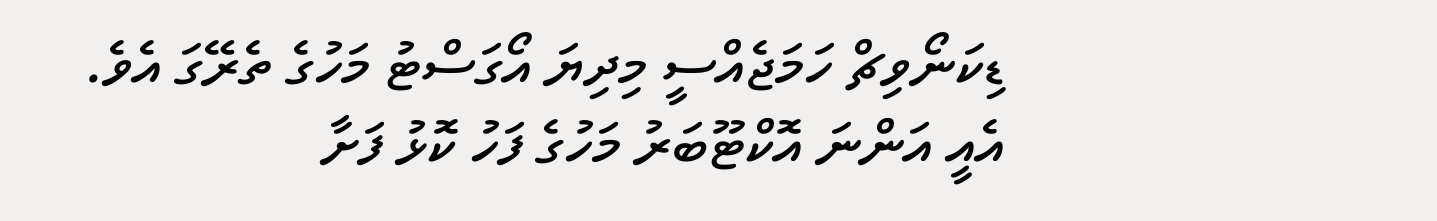ޑިކަނޯވިޗް ހަމަޖެއްސީ މިދިޔަ އޯގަސްޓު މަހުގެ ތެރޭގަ އެވެ. އެއީ އަންނަ އޮކްޓޫބަރު މަހުގެ ފަހު ކޮޅު ފަށާ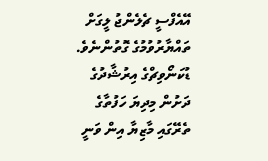އޭއެފްސީ ޗެލެންޖު ލީގަށް ތައްޔާރުވުމުގެ ގޮތުންނެވެ. ޑުކަނޯވިޗްގެ އިރުޝާދުގެ ދަށުން މިދިޔަ ހަފުތާގެ ތެރޭގައި މާޒިޔާ އިން ވަނީ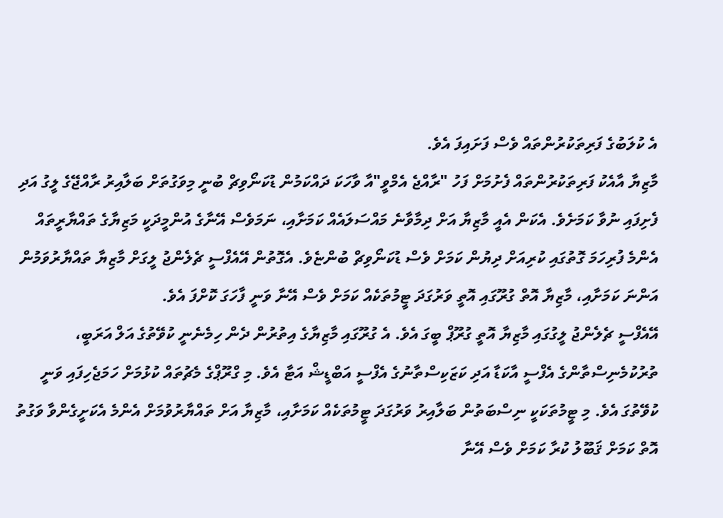އެ ކުލަބުގެ ފަރިތަކުރުންތައް ވެސް ފަށައިފަ އެވެ.
މާޒިޔާ އާއެކު ފަރިތަކުރުންތައް ފެށުމަށް ފަހު "ރާއްޖެ އެމްވީ"އާ ވާހަކަ ދައްކަމުން ޑުކަނޯވިޗް ބުނީ މިވަގުތަށް ބަލާއިރު ރާއްޖޭގެ ލީގު އަދި ފެށިފައި ނުވާ ކަމަށެވެ. އެކަން އެއީ މާޒިޔާ އަށް ދިމާވާނެ މައްސަލައެއް ކަމަށާއި، ނަމަވެސް އޭނާގެ އުންމީދަކީ މަޒިޔާގެ ތައްޔާރީތައް އެންމެ ފުރިހަމަ ގޮތުގައި ކުރިއަށް ދިޔުން ކަމަށް ވެސް ޑުކަނޯވިޗް ބުންޏެވެ. އެގޮތުން އޭއެފްސީ ޗެލެންޖު ލީގަށް މާޒިޔާ ތައްޔާރުވަމުން އަންނަ ކަމަށާއި، މާޒިޔާ އޮތް ގުރޫގައި އޮތީ ވަރުގަދަ ޓީމުތަކެއް ކަމަށް ވެސް އޭނާ ވަނީ ފާހަގަ ކޮށްފަ އެވެ.
އޭއެފްސީ ޗެލެންޖު ލީގުގައި މާޒިޔާ އޮތީ ގުރޫޕް ބީގަ އެވެ. އެ ގުރޫގައި މާޒިޔާގެ އިތުރުން ދެން ހިމެނެނީ ކުވޭތުގެ އަލް އަރަބީ، ތުރުކުމެނިސްތާންގެ އެފްސީ އާކަޑާ އަދި ކަޒަކިސްތާނުގެ އެފްސީ އަބްޑީޝް އަޓާ އެވެ. މި ގްރޫޕްގެ މެޗުތައް ކުޅުމަށް ހަމަޖެހިފައި ވަނީ ކުވޭތުގަ އެވެ. މި ޓީމުތަކަކީ ނިސްބަތުން ބަލާއިރު ވަރުގަދަ ޓީމުތަކެއް ކަމަށާއި، މާޒިޔާ އަށް ތައްޔާރުވުމަށް އެންމެ އެކަށީގެންވާ ވަގުތު އޮތް ކަމަށް ޤަބޫލު ކުރާ ކަމަށް ވެސް އޭނާ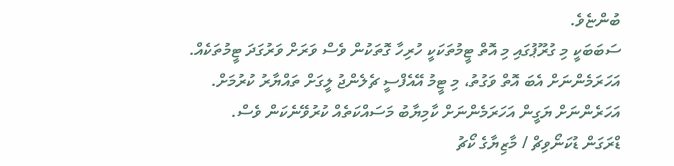ބުންޏެވެ.
ސަބަބަކީ މި ގުރޫޕުގައި މި އޮތް ޓީމުތަކަކީ ހުރިހާ ގޮތަކުން ވެސް ވަރަށް ވަރުގަދަ ޓީމުތަކެއް. އަހަރަމެންނަށް އެބަ އޮތް ވަގުތު، މި ޓީމު އޭއެފްސީ ޗެލެންޖު ލީގަށް ތައްޔާރު ކުރުމަށް. އަހަރެންނަށް ޔަގީން އަހަރަމެންނަށް ކާމިޔާބު މަސައްކަތެއް ކުރުވޭނެކަން ވެސް.
ޑްރަގަން ޑުކަނޯވިޗް / މާޒިޔާގެ ކޯޗު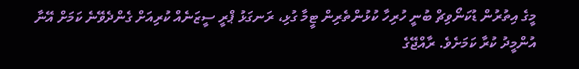މީގެ އިތުރުން ޑުކަނޯވިޗް ބުނީ ހުރިހާ ކުޅުންތެރިން ޓީމާ ގުޅި، ރަނގަޅު ޕްރީ ސީޒަނެއް ކުރިއަށް ގެންދެވޭނެ ކަމަށް އޭނާ އުންމީދު ކުރާ ކަމަށެވެ. ރާއްޖޭގެ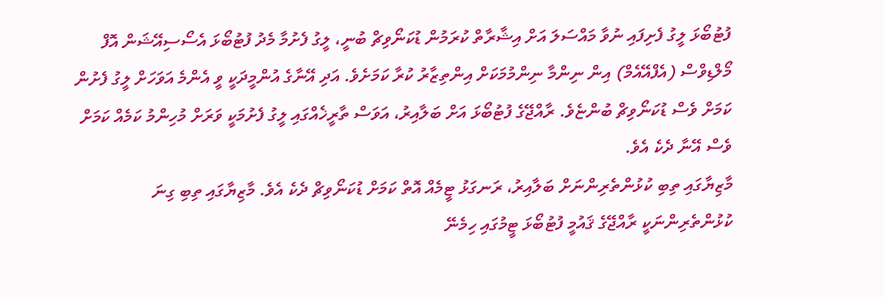ފުޓުބޯޅަ ލީގު ފެށިފައި ނުވާ މައްސަލަ އަށް އިޝާރާތް ކުރަމުން ޑުކަނޯވިޗް ބުނީ، ލީގު ފެށުމާ މެދު ފުޓުބޯޅަ އެސޯސިއޭޝަން އޮފް މޯލްޑިވްސް (އެފްއޭއެމް) އިން ނިންމާ ނިންމުމަކަށް އިންތިޒާރު ކުރާ ކަމަށެވެ. އަދި އޭނާގެ އުންމީދަކީ ވީ އެންމެ އަވަހަށް ލީގު ފެށުން ކަމަށް ވެސް ޑުކަނޯވިޗް ބުންޏެވެ. ރާއްޖޭގެ ފުޓުބޯޅަ އަށް ބަލާއިރު، އަވަސް ތާރީޚެއްގައި ލީގު ފެށުމަކީ ވަރަށް މުހިންމު ކަމެއް ކަމަށް ވެސް އޭނާ ދެކެ އެވެ.
މާޒިޔާގައި ތިބި ކުޅުންތެރިންނަށް ބަލާއިރު، ރަނގަޅު ޓީމެއް އޮތް ކަމަށް ޑުކަނޯވިޗް ދެކެ އެވެ. މާޒިޔާގައި ތިބި ގިނަ ކުޅުންތެރިންނަކީ ރާއްޖޭގެ ޤައުމީ ފުޓުބޯޅަ ޓީމުގައި ހިމެނޭ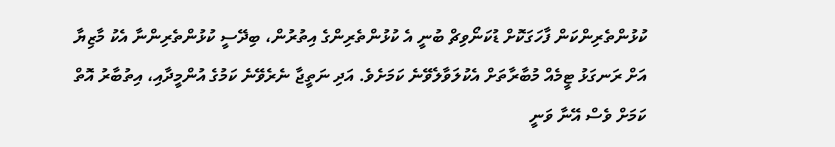ކުޅުންތެރިންކަން ފާހަގަކޮށް ޑުކަނޯވިޗް ބުނީ އެ ކުޅުންތެރިންގެ އިތުރުން، ބިދޭސީ ކުޅުންތެރިންނާ އެކު މާޒިޔާ އަށް ރަނގަޅު ޓީމެއް މުބާރާތަށް އެކުލަވާލެވޭނެ ކަމަށެވެ. އަދި ނަތީޖާ ނެރެވޭނެ ކަމުގެ އުންމީދާއި، އިތުބާރު އޮތް ކަމަށް ވެސް އޭނާ ވަނީ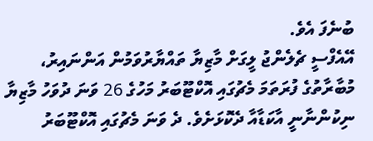ބުނެފަ އެވެ.
އޭއެފްސީ ޗެލެންޖު ލީގަށް މާޒިޔާ ތައްޔާރުވަމުން އަންނައިރު، މުބާރާތުގެ ފުރަތަމަ މެޗުގައި އޮކްޓޫބަރު މަހުގެ 26 ވަނަ ދުވަހު މާޒިޔާ ނިކުންނާނީ އާކަޑާއާ ދެކޮޅަށެވެ. ދެ ވަނަ މެޗުގައި އޮކްޓޫބަރު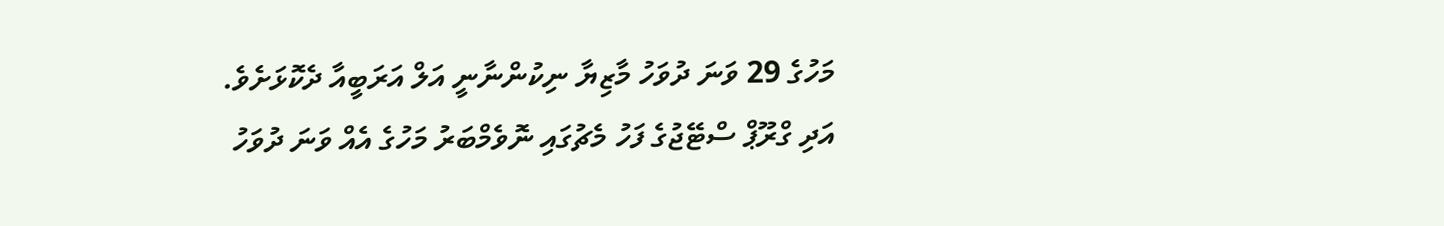މަހުގެ 29 ވަނަ ދުވަހު މާޒިޔާ ނިކުންނާނީ އަލް އަރަބީއާ ދެކޮޅަށެވެ. އަދި ގްރޫޕް ސްޓޭޖުގެ ފަހު މެޗުގައި ނޮވެމްބަރު މަހުގެ އެއް ވަނަ ދުވަހު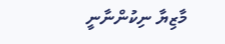މާޒިޔާ ނިކުންނާނީ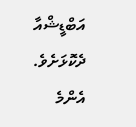އަބްޑީޝްއާ ދެކޮޅަށެވެ.
އެންމެ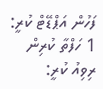ފަހުން އަޕްޑޭޓް ކުރީ: 1 ހަފްތާ ކުރިން
ރިވިއު ކުރީ: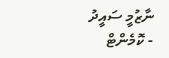ނާޒުމީ ސައީދު
- ކޮމެންޓް